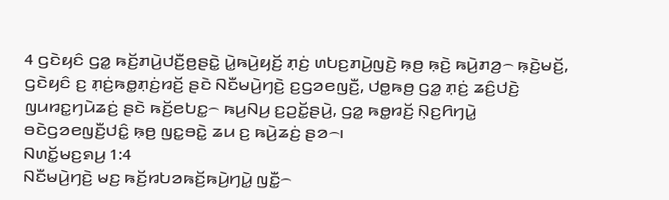4 ꤞꤢꤧꤟꤢꤨ ꤞꤤ꤭ ꤒꤢꤩ꤬ꤊꤣꤧ꤬ꤓꤢꤪ꤬ꤥ꤬ꤔꤢꤧ꤭ ꤣꤧ꤭ꤒꤣꤧ꤬ꤟꤢꤩ꤬ ꤊ꤫ꤢꤦ꤬ ꤛꤝꤢ꤬ꤊꤣꤧ꤬ꤜꤢꤧ꤬ ꤒ꤫ꤥ꤬ ꤒ꤫ꤢꤧ꤬ ꤒꤣꤧ꤬ꤊꤤ꤬꤮ ꤒ꤫ꤢꤧ꤬ꤗꤢꤩ꤬, ꤞꤢꤧꤟꤢꤨ ꤢ꤬ ꤊ꤫ꤢꤦ꤬ꤒꤥ꤭ꤊ꤫ꤢꤦ꤬ꤙꤢꤩ꤬ ꤔꤢꤧ ꤡꤢꤪꤗꤣꤧ꤬ꤚꤢꤧ꤬ ꤢ꤬ꤞꤤꤕꤜꤢꤪ꤬, ꤓꤥ꤭ꤒꤥ꤬ ꤞꤤ꤭ ꤊ꤫ꤢꤦ꤬ ꤘꤢꤨ꤬ꤓꤢꤧ꤬ ꤜꤣꤙꤢ꤭ꤚꤣꤧꤘꤢꤦ꤬ ꤔꤢꤧ ꤒꤢꤩ꤬ꤕꤝꤢ꤭꤮ ꤒꤣ꤬ꤡꤣ꤬ ꤢ꤬ꤑꤢꤩ꤭ꤔꤣꤧ꤬, ꤞꤤ꤭ ꤒꤥ꤭ꤙꤢꤩ꤬ ꤡ꤫ꤢ꤬ꤖꤚꤣꤧ꤭ ꤋꤢꤧꤞꤤꤕꤜꤢꤪ꤬ꤓꤢꤨ꤭ ꤒ꤫ꤥ꤬ ꤜꤢ꤭ꤋꤢꤧ꤭ ꤘꤣ ꤢ꤬ ꤒꤣꤧ꤬ꤘꤢꤦ꤬ ꤔꤤ꤮꤯
ꤡꤛꤢꤩ꤭ꤗꤢ꤬ꤎꤣ꤬ 1:4
ꤡꤢꤪꤗꤣꤧ꤬ꤚꤢꤧ꤬ ꤗꤢ꤬ ꤒꤢꤩ꤬ꤙꤝꤤꤒꤢꤩ꤬ꤒꤣꤧ꤬ꤚꤣꤧ꤭ ꤜꤢꤪ꤭꤮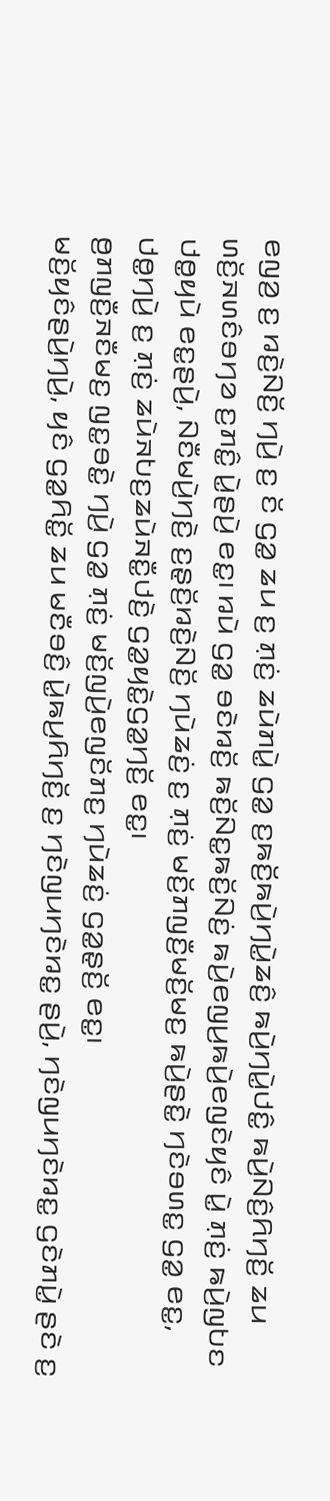ꤕꤜꤤ꤬ ꤢ꤬ ꤙꤢꤧ꤬ꤡꤢꤩ꤬ ꤚꤣꤧ꤬ ꤢ꤬ ꤢꤩ ꤞꤤ꤭ ꤘꤣ ꤢ꤬ ꤊ꤫ꤢꤦ꤬ ꤘꤣꤧꤊꤣꤧ꤭ ꤞꤤ꤭ ꤢ꤬ꤒꤢꤩ꤬ꤒꤣꤧ꤬ꤚꤣꤧ꤭ꤘꤢꤨ꤬ ꤒꤣꤧ꤬ꤚꤣꤧ꤭ꤓꤢꤨ꤭ ꤒꤣꤧ꤬ꤡꤢꤨ꤬ꤖꤚꤢꤩ꤬ ꤘꤣ ꤛꤢꤩ꤬ꤏꤛꤢꤨꤋꤚꤤ ꤢ꤬ꤊꤢꤨ꤭ ꤣꤧ꤭ꤔꤣꤧ꤬ ꤕꤢ꤭꤯ ꤙꤣꤧ ꤞꤤ꤭ ꤋꤢꤧꤙꤢꤩ꤬ ꤒꤢꤩ꤬ꤡꤢ꤭ꤒꤢꤩ꤬ꤡꤢꤦ꤬ ꤒꤣꤧ꤬ꤕꤜꤣ꤬ꤒꤣꤧ꤬ꤕꤜꤢꤧꤟꤢꤨ ꤣꤧ꤭ ꤊ꤫ꤢꤦ꤬ ꤒꤣꤧ꤬ꤜꤝꤢ ꤓꤥ꤭ꤟꤣꤧ ꤕꤢ꤭ꤔꤣꤧ꤬, ꤡꤢꤪꤗꤣꤧ꤬ꤚꤢꤧ꤬ ꤢ꤬ꤔ꤫ꤢꤩ꤬ꤙꤢꤧ꤬ꤡꤢꤩ꤬ ꤚꤣꤧꤘꤢꤦ꤬ ꤢ꤬ ꤊ꤫ꤢꤦ꤬ ꤗꤢꤩ꤬ꤊꤜꤢꤪ꤬ꤗꤢꤩ꤬ꤗꤢ꤬ ꤒꤣꤧ꤬ꤔꤢꤧ꤭ ꤚꤢꤧꤋꤛꤢ꤭ ꤞꤤ꤭ ꤕꤢ꤭, ꤓꤥ꤭ꤚꤣꤧ꤬ ꤢ꤬ ꤊ꤫ꤢꤦ꤬ ꤘꤣꤧꤏꤝꤢ꤬ꤘꤣꤧꤏꤢꤪ꤭ꤓꤢꤧ꤬ ꤞꤤ꤭ꤟꤢꤧ꤭ꤞꤤ꤭ꤚꤢꤩ꤬ ꤕꤢ꤭꤯
ꤥ꤬ꤊꤜꤢꤪ꤬ꤏꤢꤪꤗꤢ꤬ ꤜꤢ꤭ꤋꤢꤧ꤭ ꤚꤣꤧ꤬ ꤞꤤ꤭ ꤊ꤫ꤢꤦ꤬ ꤗꤢꤩ꤬ꤜꤣꤧ꤬ꤕꤜꤢꤩꤊꤢ꤬ ꤚꤣꤧꤘꤢꤦ꤬ ꤞꤤ꤭ꤔ꤫ꤢꤩ꤬ ꤕꤢ꤭꤯
ꤗꤢꤩ꤬ꤟꤢꤨꤔꤣꤧ꤬ꤚꤣꤧ꤬, ꤟꤢꤨ ꤞꤤ꤭ꤖꤢꤩ꤭ ꤘꤣ ꤗꤢꤪꤋꤢꤨ꤬ ꤣꤧ꤭ꤒꤣ꤬ꤖꤚꤢꤩ꤬ ꤢ꤬ ꤚꤢꤧꤜꤣꤚꤢꤧꤙꤢ꤭ ꤔꤣꤧ꤬, ꤚꤢꤧꤜꤣꤚꤢꤧꤙꤢ꤭ ꤞꤢꤧꤊꤣꤧ꤭ ꤔꤢꤧ ꤢ꤬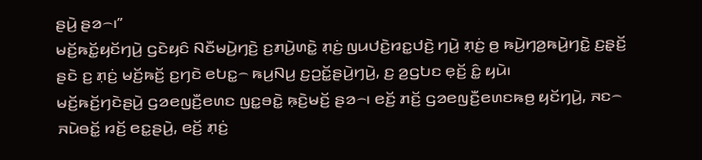ꤔꤣꤧ꤬ ꤔꤤ꤮꤯”
ꤗꤢꤩ꤬ꤒꤢꤩ꤭ꤟꤢꤩꤚꤣꤧ꤬ ꤞꤢꤧꤟꤢꤨ ꤡꤢꤪꤗꤣꤧ꤬ꤚꤢꤧ꤬ ꤢ꤬ꤊꤣꤧ꤬ꤛꤢꤧ꤭ ꤊ꤫ꤢꤦ꤬ ꤜꤣꤓꤢꤧ꤬ꤙꤢ꤭ꤓꤢꤧ꤬ ꤚꤣꤧ꤬ ꤊ꤫ꤢꤦ꤬ ꤥ꤬ ꤒꤣꤧ꤬ꤚꤤ꤬ꤒꤣꤧ꤬ꤚꤢꤧ꤭ ꤢ꤬ꤔ꤫ꤢꤩ꤬ ꤔꤢꤧ ꤢ꤬ ꤊ꤫ꤢꤦ꤬ ꤗꤢꤩ꤬ꤒꤢꤩ꤬ ꤢ꤬ꤚꤢꤧ ꤕꤝꤢ꤭꤮ ꤒꤣ꤬ꤡꤣ꤬ ꤢ꤬ꤑꤢꤩ꤭ꤔꤣꤧ꤬ꤚꤣꤧ꤬, ꤢ꤬ ꤤ꤬ꤞꤝꤢ ꤕ꤫ꤢꤩ꤬ ꤢꤨ꤭ ꤟꤣꤧ꤯
ꤗꤢꤩ꤬ꤒꤢꤩ꤬ꤚꤢꤧꤔꤣꤧ꤬ ꤞꤤꤕꤜꤢꤪ꤬ꤕꤛꤢ ꤜꤢ꤭ꤋꤢꤧ꤭ ꤒ꤫ꤢꤧ꤬ꤗꤢꤩ꤬ ꤔꤤ꤮꤯ ꤕꤢꤩ꤬ ꤊꤢꤩ꤬ ꤞꤤꤕꤜꤢꤪ꤬ꤕꤛꤢꤒꤥ꤬ ꤟꤢꤩꤚꤣꤧ꤬, ꤏꤢ꤮ ꤏꤣꤧꤋꤢꤩ꤭ ꤙꤢꤩ꤬ ꤕꤢ꤭ꤔꤣꤧ꤬, ꤕꤢꤩ꤬ ꤊ꤫ꤢꤦ꤬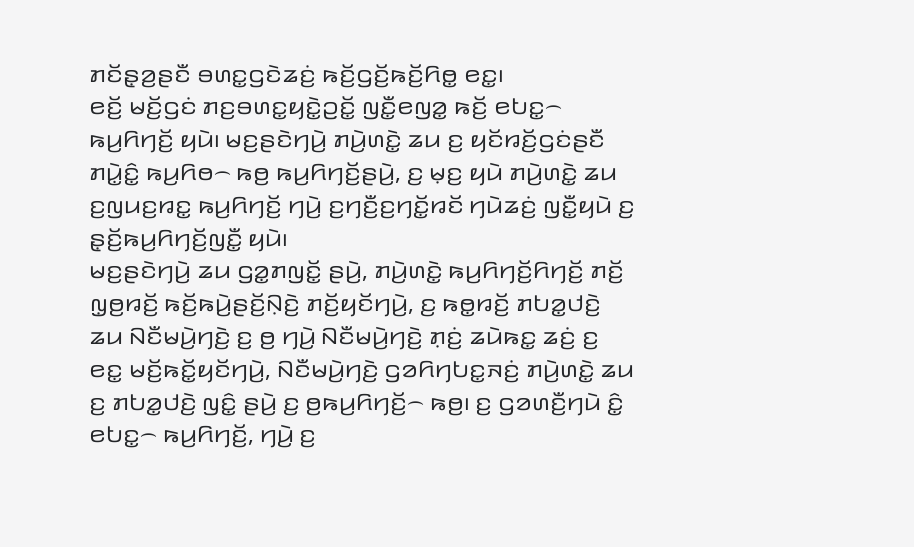ꤊꤢꤩꤔ꤫ꤤ꤬ꤔꤢꤪ ꤋꤛꤢ꤭ꤞꤢꤧꤘꤢꤦ꤬ ꤒꤢꤩ꤬ꤞꤢꤩ꤬ꤒꤢꤩ꤬ꤖꤥ꤭ ꤕꤢ꤭꤯
ꤕꤢꤩ꤬ ꤗꤢꤩ꤬ꤞꤢꤦ ꤊꤢ꤬ꤋꤛꤢ꤭ꤟꤢꤧ꤭ꤑꤢꤩ꤭ ꤜꤢꤪ꤭ꤕꤜꤤ꤭ ꤒꤢꤩ꤬ ꤕꤝꤢ꤭꤮ ꤒꤣ꤬ꤖꤚꤢꤩ꤬ ꤟꤣꤧ꤯ ꤗꤢ꤬ꤔꤢꤧꤚꤣꤧ꤬ ꤊꤣꤧ꤬ꤛꤢꤧ꤭ ꤘꤣ ꤢ꤬ ꤟꤢꤩꤙꤢꤩ꤬ꤞꤢꤦꤔꤢꤪ ꤊꤣꤧ꤭ꤢꤨ꤭ ꤒꤣ꤬ꤖꤥ꤮ ꤒꤥ꤬ ꤒꤣ꤬ꤖꤚꤢꤩ꤬ꤔꤣꤧ꤬, ꤢ꤬ ꤗ꤫ꤢ꤬ ꤟꤣꤧ ꤊꤣꤧ꤬ꤛꤢꤧ꤭ ꤘꤣ ꤢ꤬ꤜꤣꤢ꤬ꤙꤢ꤭ ꤒꤣ꤬ꤖꤚꤢꤩ꤬ ꤚꤣꤧ꤬ ꤢ꤬ꤚꤢꤪ꤬ꤢ꤬ꤚꤢꤩ꤭ꤙꤢꤩ ꤚꤣꤧꤘꤢꤦ꤬ ꤜꤢꤪ꤭ꤟꤣꤧ ꤢ꤬ ꤔ꤫ꤢꤩ꤬ꤒꤣ꤬ꤖꤚꤢꤩ꤬ꤜꤢꤪ꤭ ꤟꤣꤧ꤯
ꤗꤢ꤬ꤔꤢꤧꤚꤣꤧ꤬ ꤘꤣ ꤞꤤ꤭ꤊꤜꤢꤩ꤭ ꤔꤣꤧ꤬, ꤊꤣꤧ꤬ꤛꤢꤧ꤭ ꤒꤣ꤬ꤖꤚꤢꤩ꤬ꤖꤚꤢꤩ꤬ ꤊꤢꤩ꤬ ꤜ꤫ꤥ꤬ꤙꤢꤩ꤬ ꤒꤢꤩ꤬ꤒꤣꤧ꤬ꤔꤢꤩ꤬ꤡ꤫ꤢꤧ꤬ ꤊꤢꤩ꤬ꤟꤢꤩꤚꤣꤧ꤬, ꤢ꤬ ꤒꤥ꤭ꤙꤢꤩ꤬ ꤊꤝꤤ꤭ꤓꤢꤧ꤬ ꤘꤣ ꤡꤢꤪꤗꤣꤧ꤬ꤚꤢꤧ꤬ ꤢ꤬ ꤥ꤬ ꤚꤣꤧ꤬ ꤡꤢꤪꤗꤣꤧ꤬ꤚꤢꤧ꤬ ꤊ꤫ꤢꤦ꤬ ꤘꤣꤧꤒꤢ꤭ ꤘꤢꤦ꤬ ꤢ꤬ ꤕꤢ꤭ ꤗꤢꤩ꤬ꤒꤢꤩ꤭ꤟꤢꤩꤚꤣꤧ꤬, ꤡꤢꤪꤗꤣꤧ꤬ꤚꤢꤧ꤬ ꤞꤤꤖꤚꤝꤢ꤭ꤏꤢꤦ꤬ ꤊꤣꤧ꤬ꤛꤢꤧ꤭ ꤘꤣ ꤢ꤬ ꤊꤝꤤ꤭ꤓꤢꤧ꤬ ꤜꤢꤨ꤭ ꤔꤣꤧ꤬ ꤢ꤬ ꤥ꤬ꤒꤣ꤬ꤖꤚꤢꤩ꤬꤮ ꤒꤥ꤬꤯ ꤢ꤬ ꤞꤤꤛꤢꤪ꤬ꤚꤣꤧ ꤢꤨ꤭ ꤕꤝꤢ꤭꤮ ꤒꤣ꤬ꤖꤚꤢꤩ꤬, ꤚꤣꤧ꤬ ꤢ꤬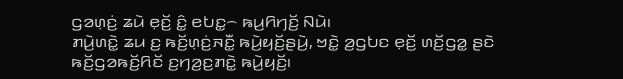ꤞꤤꤛ꤫ꤢꤦ꤬ ꤘꤣꤧ ꤕ꤫ꤢꤩ꤬ ꤢꤨ꤭ ꤕꤝꤢ꤭꤮ ꤒꤣ꤬ꤖꤚꤢꤩ꤬ ꤡꤣꤧ꤯
ꤊꤣꤧ꤬ꤛꤢꤧ꤭ ꤘꤣ ꤢ꤬ ꤒꤢꤩ꤬ꤛ꤫ꤢꤦ꤬ꤏꤢꤪ꤭ ꤒꤣꤧ꤬ꤟꤢꤩ꤬ꤔꤣꤧ꤬, ꤠꤢꤧ꤭ ꤤ꤬ꤞꤝꤢ ꤕ꤫ꤢꤩ꤬ ꤛꤢꤩ꤬ꤞꤤ꤭ ꤔꤢꤧ ꤒꤢꤩ꤬ꤞꤤꤒꤢꤩ꤬ꤖꤢꤩ ꤢ꤬ꤚꤤ꤬ꤢ꤬ꤊꤢꤧ꤭ ꤒꤣꤧ꤬ꤟꤢꤩ꤬꤯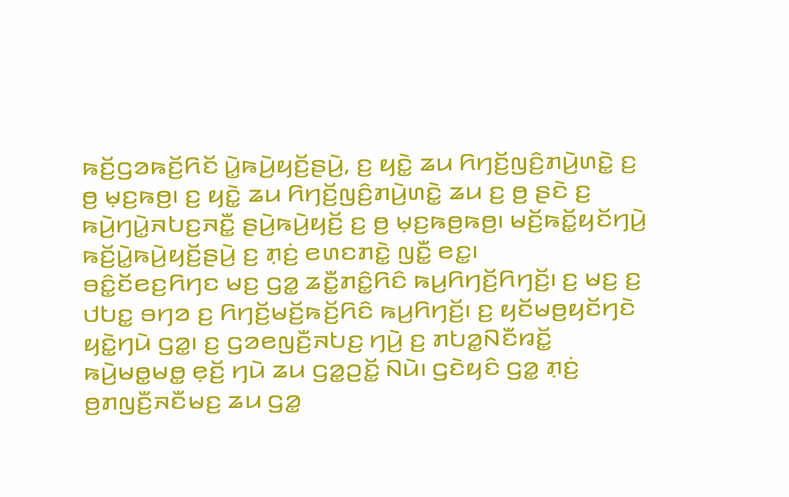ꤒꤢꤩ꤬ꤞꤤꤒꤢꤩ꤬ꤖꤢꤩ ꤣꤧ꤭ꤒꤣꤧ꤬ꤟꤢꤩ꤬ꤔꤣꤧ꤬, ꤢ꤬ ꤟꤢꤧ꤭ ꤘꤣ ꤖꤚꤢꤩ꤬ꤜꤢꤨ꤬ꤊꤣꤧ꤬ꤛꤢꤧ꤭ ꤢ꤬ ꤥ꤬ ꤗ꤫ꤢ꤬ꤒꤥ꤬꤯ ꤢ꤬ ꤟꤢꤧ꤭ ꤘꤣ ꤖꤚꤢꤩ꤬ꤜꤢꤨ꤬ꤊꤣꤧ꤬ꤛꤢꤧ꤭ ꤘꤣ ꤢ꤬ ꤥ꤬ ꤔꤢꤧ ꤢ꤬ ꤒꤣꤧ꤬ꤚꤣꤧ꤭ꤏꤝꤢ꤬ꤏꤢꤪ꤭ ꤔꤣꤧ꤬ꤒꤣꤧ꤬ꤟꤢꤩ꤬ ꤢ꤬ ꤥ꤬ ꤗ꤫ꤢ꤬ꤒꤥ꤬ꤒꤥ꤬꤯ ꤗꤢꤩ꤬ꤒꤢꤩ꤭ꤟꤢꤩꤚꤣꤧ꤬ ꤒꤢꤩ꤬ꤣꤧ꤭ꤒꤣꤧ꤬ꤟꤢꤩ꤬ꤔꤣꤧ꤬ ꤢ꤬ ꤊ꤫ꤢꤦ꤬ ꤕꤛꤢꤊꤢꤧ꤭ ꤜꤢꤪ꤭ ꤕꤢ꤭꤯
ꤋꤢꤨ꤭ꤢꤩꤕꤢ꤬ꤖꤚꤢ ꤗꤢ꤬ ꤞꤤ꤭ ꤘꤢꤪ꤭ꤊꤢꤨ꤭ꤖꤢꤨ ꤒꤣ꤬ꤖꤚꤢꤩ꤬ꤖꤚꤢꤩ꤬꤯ ꤢ꤬ ꤗꤢ꤬ ꤢ꤬ ꤓꤝꤢ꤭ ꤋꤚꤤ ꤢ꤬ ꤖꤚꤢꤩ꤬ꤗꤢꤩ꤬ꤒꤢꤩ꤬ꤖꤢꤨ ꤒꤣ꤬ꤖꤚꤢꤩ꤬꤯ ꤢ꤬ ꤟꤢꤩꤗꤥ꤬ꤟꤢꤩꤚꤢꤧ ꤟꤢꤧ꤭ꤚꤣꤧ ꤞꤤ꤭꤯ ꤢ꤬ ꤞꤤꤕꤜꤢꤪ꤬ꤏꤝꤢ꤬ ꤚꤣꤧ꤬ ꤢ꤬ ꤊꤝꤤ꤭ꤡꤢꤪꤙꤢꤩ꤭ ꤒꤣꤧ꤬ꤗꤥ꤭ꤗꤥ꤭ ꤕ꤫ꤢꤩ꤬ ꤚꤣꤧ ꤘꤣ ꤞꤤ꤭ꤑꤢꤩ꤭ ꤡꤣꤧ꤯ ꤞꤢꤧꤟꤢꤨ ꤞꤤ꤭ ꤊ꤫ꤢꤦ꤬ ꤥ꤬ꤊꤜꤢꤪ꤬ꤏꤢꤪꤗꤢ꤬ ꤘꤣ ꤞꤤ꤭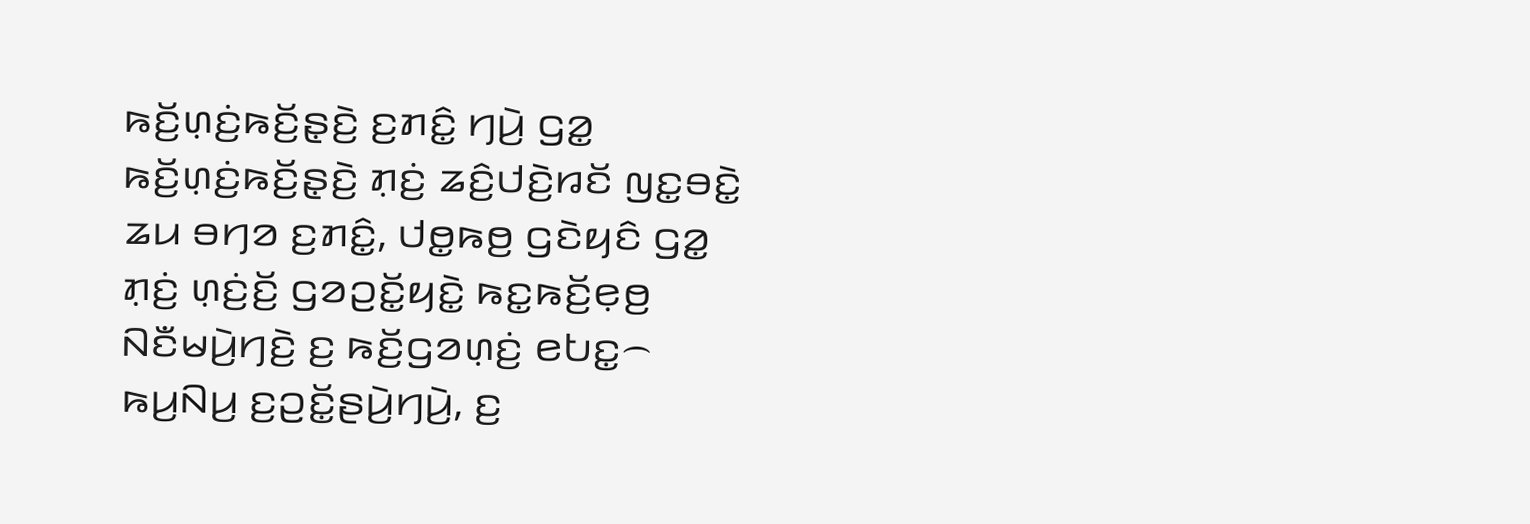ꤒꤢꤩ꤬ꤛ꤫ꤢꤦ꤬ꤒꤢꤩ꤬ꤔ꤫ꤢꤧ꤬ ꤢ꤬ꤊꤢꤨ꤭ ꤚꤣꤧ꤬ ꤞꤤ꤭ ꤒꤢꤩ꤬ꤛ꤫ꤢꤦ꤬ꤒꤢꤩ꤬ꤔ꤫ꤢꤧ꤬ ꤊ꤫ꤢꤦ꤬ ꤘꤢꤨ꤬ꤓꤢꤧ꤬ꤙꤢꤩ ꤜꤢ꤭ꤋꤢꤧ꤭ ꤘꤣ ꤋꤚꤤ ꤢ꤬ꤊꤢꤨ꤭, ꤓꤥ꤭ꤒꤥ꤬ ꤞꤢꤧꤟꤢꤨ ꤞꤤ꤭ ꤊ꤫ꤢꤦ꤬ ꤛ꤫ꤢꤦ꤬ꤢꤩ꤬ ꤞꤤꤑꤢꤩ꤭ꤟꤢꤧ꤭ ꤒꤢ꤭ꤒꤢꤩ꤬ꤕ꤫ꤥ꤬ ꤡꤢꤪꤗꤣꤧ꤬ꤚꤢꤧ꤬ ꤢ꤬ ꤒꤢꤩ꤬ꤞꤤꤛ꤫ꤢꤦ꤬ ꤕꤝꤢ꤭꤮ ꤒꤣ꤬ꤡꤣ꤬ ꤢ꤬ꤑꤢꤩ꤭ꤔꤣꤧ꤬ꤚꤣꤧ꤬, ꤢ꤬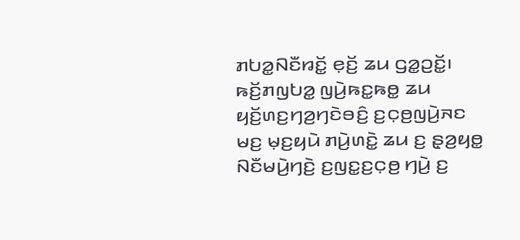ꤊꤝꤤ꤭ꤡꤢꤪꤙꤢꤩ꤭ ꤕ꤫ꤢꤩ꤬ ꤘꤣ ꤞꤤ꤭ꤑꤢꤩ꤭꤯
ꤒꤢꤩ꤬ꤊꤜꤝꤤ꤭ ꤜꤣꤧ꤬ꤒꤢ꤭ꤒꤥ꤭ ꤘꤣ ꤟꤢꤩ꤬ꤛꤢ꤬ꤚꤤ꤬ꤚꤢꤧꤋꤢꤨ꤬ ꤢ꤬ꤍ꤫ꤥ꤬ꤜꤣꤧ꤬ꤏꤢ ꤗꤢ꤬ ꤗ꤫ꤢ꤬ꤟꤣꤧ ꤊꤣꤧ꤬ꤛꤢꤧ꤭ ꤘꤣ ꤢ꤬ ꤔ꤫ꤤ꤬ꤟꤥ꤭ ꤡꤢꤪꤗꤣꤧ꤬ꤚꤢꤧ꤬ ꤢ꤬ꤜꤢ꤭ꤢ꤬ꤍ꤫ꤥ꤬ ꤚꤣꤧ꤬ ꤢ꤬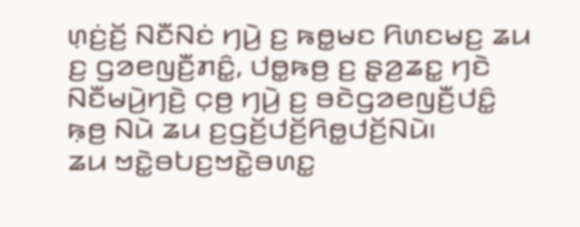ꤛ꤫ꤢꤦ꤬ꤢꤩ꤬ ꤡꤢꤪꤡꤢꤦ ꤚꤣꤧ꤬ ꤢ꤬ ꤒꤥ꤭ꤗꤢ ꤖꤛꤢꤗꤢ꤬ ꤘꤣ ꤢ꤬ ꤞꤤꤕꤜꤢꤪ꤬ꤊꤢꤨ꤭, ꤓꤥ꤭ꤒꤥ꤬ ꤢ꤬ ꤔ꤫ꤤ꤬ꤘꤢ꤭ ꤚꤢꤧ ꤡꤢꤪꤗꤣꤧ꤬ꤚꤢꤧ꤬ ꤍ꤫ꤥ꤬ ꤚꤣꤧ꤬ ꤢ꤬ ꤋꤢꤧꤞꤤꤕꤜꤢꤪ꤬ꤓꤢꤨ꤭ ꤒ꤫ꤥ꤬ ꤡꤣꤧ ꤘꤣ ꤢ꤬ꤞꤢꤩ꤬ꤓꤢꤩ꤬ꤖꤥ꤭ꤓꤢꤩ꤬ꤡꤣꤧ꤯
ꤘꤣ ꤠꤢꤧ꤭ꤋꤝꤢ꤬ꤠꤢꤧ꤭ꤋꤛꤢ꤭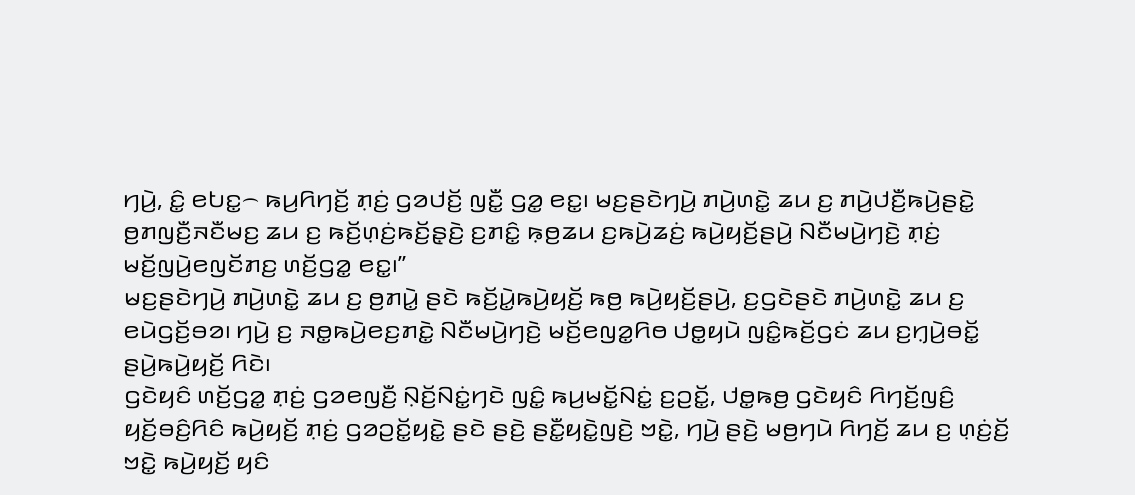ꤚꤣꤧ꤬, ꤢꤨ꤭ ꤕꤝꤢ꤭꤮ ꤒꤣ꤬ꤖꤚꤢꤩ꤬ ꤊ꤫ꤢꤦ꤬ ꤞꤤꤓꤢꤩ꤬ ꤜꤢꤪ꤭ ꤞꤤ꤭ ꤕꤢ꤭꤯ ꤗꤢ꤬ꤔꤢꤧꤚꤣꤧ꤬ ꤊꤣꤧ꤬ꤛꤢꤧ꤭ ꤘꤣ ꤢ꤬ ꤊꤣꤧ꤬ꤓꤢꤪ꤬ꤒꤣꤧ꤬ꤔꤢꤧ꤭ ꤥ꤬ꤊꤜꤢꤪ꤬ꤏꤢꤪꤗꤢ꤬ ꤘꤣ ꤢ꤬ ꤒꤢꤩ꤬ꤛ꤫ꤢꤦ꤬ꤒꤢꤩ꤬ꤔ꤫ꤢꤧ꤬ ꤢ꤬ꤊꤢꤨ꤭ ꤒ꤫ꤥ꤬ꤘꤣ ꤢ꤬ꤒꤣꤧ꤬ꤘꤢꤦ꤬ ꤒꤣꤧ꤬ꤟꤢꤩ꤬ꤔꤣꤧ꤬ ꤡꤢꤪꤗꤣꤧ꤬ꤚꤢꤧ꤬ ꤊ꤫ꤢꤦ꤬ ꤗꤢꤩ꤬ꤜꤣꤧ꤬ꤕꤜꤢꤩꤊꤢ꤬ ꤛꤢꤩ꤬ꤞꤤ꤭ ꤕꤢ꤭꤯”
ꤗꤢ꤬ꤔꤢꤧꤚꤣꤧ꤬ ꤊꤣꤧ꤬ꤛꤢꤧ꤭ ꤘꤣ ꤢ꤬ ꤥ꤬ꤊꤣꤧ꤭ ꤔꤢꤧ ꤒꤢꤩ꤬ꤣꤧ꤭ꤒꤣꤧ꤬ꤟꤢꤩ꤬ ꤒꤥ꤬ ꤒꤣꤧ꤬ꤟꤢꤩ꤬ꤔꤣꤧ꤬, ꤢ꤬ꤞꤢꤧꤔꤢꤧ ꤊꤣꤧ꤬ꤛꤢꤧ꤭ ꤘꤣ ꤢ꤬ ꤕꤣꤧꤞꤢꤩ꤬ꤋꤤ꤯ ꤚꤣꤧ꤬ ꤢ꤬ ꤏꤥ꤭ꤒꤣꤧ꤬ꤕꤢ꤬ꤊꤢꤧ꤭ ꤡꤢꤪꤗꤣꤧ꤬ꤚꤢꤧ꤬ ꤗꤢꤩ꤬ꤕꤜꤤ꤭ꤖꤥ ꤓꤥ꤭ꤟꤣꤧ ꤜꤢꤨ꤭ꤒꤢꤩ꤬ꤞꤢꤦ ꤘꤣ ꤢ꤬ꤚ꤫ꤣꤧ꤬ꤋꤢꤩ꤭ ꤔꤣꤧ꤬ꤒꤣꤧ꤬ꤟꤢꤩ꤬ ꤖꤢꤧ꤯
ꤞꤢꤧꤟꤢꤨ ꤛꤢꤩ꤬ꤞꤤ꤭ ꤊ꤫ꤢꤦ꤬ ꤞꤤꤕꤜꤢꤪ꤬ ꤡ꤫ꤢꤩ꤬ꤡꤢꤦ꤭ꤚꤢꤧ ꤜꤢꤨ꤭ ꤒꤣ꤬ꤗꤢꤩ꤭ꤡꤢꤦ꤭ ꤢ꤬ꤑꤢꤩ꤭, ꤓꤥ꤭ꤒꤥ꤬ ꤞꤢꤧꤟꤢꤨ ꤖꤚꤢꤩ꤬ꤜꤢꤨ꤬ ꤟꤢꤩ꤬ꤋꤢꤨ꤬ꤖꤢꤨ ꤒꤣꤧ꤬ꤟꤢꤩ꤬ ꤊ꤫ꤢꤦ꤬ ꤞꤤꤑꤢꤩ꤭ꤟꤢꤧ꤭ ꤔꤢꤧ ꤔꤢꤧ꤬ ꤔꤢꤪ꤭ꤟꤢꤧ꤭ꤜꤢꤧ꤬ ꤠꤢꤧ꤭, ꤚꤣꤧ꤬ ꤔꤢꤧ꤬ ꤗꤥ꤬ꤚꤣꤧ ꤖꤚꤢꤩ꤬ ꤘꤣ ꤢ꤬ ꤛ꤫ꤢꤦ꤬ꤢꤩ꤬ ꤠꤢꤧ꤭ ꤒꤣꤧ꤬ꤟꤢꤩ꤬ ꤟꤢꤨ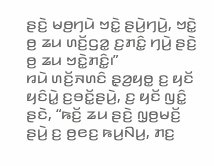ꤔꤢꤧ꤬ ꤗꤥ꤬ꤚꤣꤧ ꤠꤢꤧ꤭ ꤔꤣꤧ꤬ꤚꤣꤧ꤬, ꤠꤢꤧ꤭ ꤥ꤬ ꤘꤣ ꤛꤢꤩ꤬ꤞꤤ꤭ ꤢ꤬ꤊꤢꤨ꤭ ꤚꤣꤧ꤬ ꤔꤢꤧ꤬ ꤥ꤬ ꤘꤣ ꤠꤢꤧ꤭ꤊꤢꤨ꤭꤯”
ꤙꤣꤧ ꤛꤢꤩ꤬ꤏꤛꤢꤨ ꤔ꤫ꤤ꤬ꤟꤥ꤭ ꤢ꤬ ꤟꤢꤩ ꤟꤢꤨꤣꤧ꤭ ꤢ꤬ꤋꤢꤩ꤭ꤔꤣꤧ꤬, ꤢ꤬ ꤟꤢꤩ ꤜꤢꤨ꤭ ꤔꤢꤧ, “ꤒꤢꤩ꤬ ꤘꤣ ꤔꤢꤧ꤬ ꤜ꤫ꤥ꤬ꤗꤢꤩ꤬ ꤔꤣꤧ꤬ ꤢ꤬ ꤥ꤬ꤕꤢ꤬ ꤒꤣ꤬ꤡꤣ꤬, ꤊꤢ꤬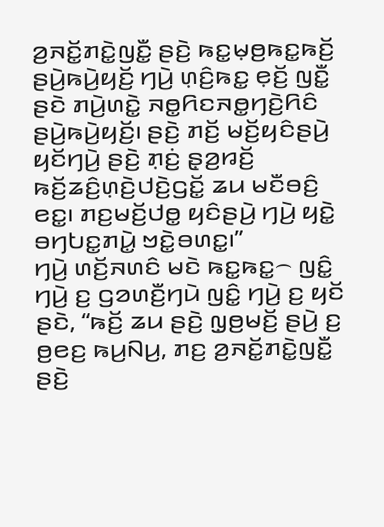ꤤ꤬ꤏꤢꤩ꤭ꤊꤢꤧ꤭ꤜꤢꤪ꤭ ꤔꤢꤧ꤬ ꤒꤢ꤭ꤗ꤫ꤥ꤬ꤒꤢ꤭ꤒꤢꤩ꤬ ꤔꤣꤧ꤬ꤒꤣꤧ꤬ꤟꤢꤩ꤬ ꤚꤣꤧ꤬ ꤛ꤫ꤢꤨ꤬ꤒꤢ꤭ ꤕ꤫ꤢꤩ꤬ ꤜꤢꤪ꤭ ꤔꤢꤧ ꤊꤣꤧ꤬ꤛꤢꤧ꤭ ꤏꤥ꤭ꤖꤢꤏꤥ꤭ꤚꤢꤧ꤬ꤖꤢꤨ ꤔꤣꤧ꤬ꤒꤣꤧ꤬ꤟꤢꤩ꤬꤯ ꤔꤢꤧ꤬ ꤊꤢꤩ꤬ ꤗꤢꤩ꤬ꤟꤢꤨꤔꤣꤧ꤬ ꤟꤢꤩꤚꤣꤧ꤬ ꤔꤢꤧ꤬ ꤊ꤫ꤢꤦ꤬ ꤔ꤫ꤤ꤬ꤙꤢꤩ꤬ ꤒꤢꤩ꤬ꤘꤢꤨ꤬ꤛ꤫ꤢꤧ꤬ꤓꤢꤧ꤬ꤞꤢꤩ꤭ ꤘꤣ ꤗꤢꤪꤋꤢꤨ꤬ ꤕꤢ꤭꤯ ꤊꤢ꤬ꤗꤢꤩ꤬ꤓꤥ꤭ ꤟꤢꤨꤔꤣꤧ꤬ ꤚꤣꤧ꤬ ꤟꤢꤧ꤭ ꤋꤚꤝꤢ꤭ꤊꤣꤧ꤭ ꤠꤢꤧ꤭ꤋꤛꤢ꤭꤯”
ꤚꤣꤧ꤬ ꤛꤢꤩ꤬ꤏꤛꤢꤨ ꤗꤢꤧ ꤒꤢ꤭ꤒꤢ꤭꤮ ꤜꤢꤨ꤭ ꤚꤣꤧ꤬ ꤢ꤬ ꤞꤤꤛꤢꤪ꤬ꤚꤣꤧ ꤜꤢꤨ꤭ ꤚꤣꤧ꤬ ꤢ꤬ ꤟꤢꤩ ꤔꤢꤧ, “ꤒꤢꤩ꤬ ꤘꤣ ꤔꤢꤧ꤬ ꤜ꤫ꤥ꤬ꤗꤢꤩ꤬ ꤔꤣꤧ꤬ ꤢ꤬ ꤥ꤬ꤕꤢ꤬ ꤒꤣ꤬ꤡꤣ꤬, ꤊꤢ꤬ ꤤ꤬ꤏꤢꤩ꤭ꤊꤢꤧ꤭ꤜꤢꤪ꤭ ꤔꤢꤧ꤬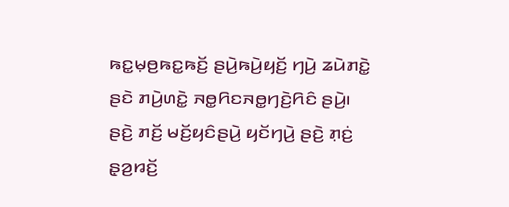ꤒꤢ꤭ꤗ꤫ꤥ꤬ꤒꤢ꤭ꤒꤢꤩ꤬ ꤔꤣꤧ꤬ꤒꤣꤧ꤬ꤟꤢꤩ꤬ ꤚꤣꤧ꤬ ꤘꤣꤧꤊꤢꤧ꤭ ꤔꤢꤧ ꤊꤣꤧ꤬ꤛꤢꤧ꤭ ꤏꤥ꤭ꤖꤢꤏꤥ꤭ꤚꤢꤧ꤬ꤖꤢꤨ ꤔꤣꤧ꤬꤯ ꤔꤢꤧ꤬ ꤊꤢꤩ꤬ ꤗꤢꤩ꤬ꤟꤢꤨꤔꤣꤧ꤬ ꤟꤢꤩꤚꤣꤧ꤬ ꤔꤢꤧ꤬ ꤊ꤫ꤢꤦ꤬ ꤔ꤫ꤤ꤬ꤙꤢꤩ꤬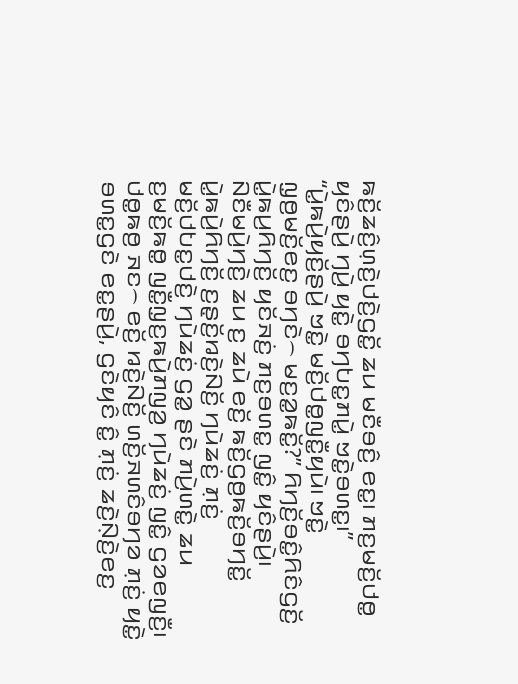ꤒꤢꤩ꤬ꤘꤢꤨ꤬ꤛ꤫ꤢꤧ꤬ꤓꤢꤧ꤬ꤞꤢꤩ꤭ ꤘꤣ ꤗꤢꤪꤋꤢꤨ꤬ ꤕꤢ꤭꤯ ꤊꤢ꤬ꤗꤢꤩ꤬ꤓꤥ꤭ ꤟꤢꤨꤔꤣꤧ꤬ ꤚꤣꤧ꤬ ꤟꤢꤧ꤭ ꤋꤚꤝꤢ꤭ꤊꤣꤧ꤭ ꤠꤢꤧ꤭ꤋꤛꤢ꤭꤯”
“ꤣꤧ꤭ꤒꤣꤧ꤬ꤟꤢꤩ꤬ꤔꤣꤧ꤬ ꤠꤢꤧ꤭ ꤗꤢꤩ꤬ꤓꤥ꤭ꤜꤢꤪ꤭ꤟꤣꤧ꤯ ꤠꤢꤧ꤭ ꤜ꤫ꤥ꤬ꤗꤢꤩ꤬ꤕꤢ꤬ ꤋꤚꤢꤧ꤮ ꤗꤢ꤬ꤤ꤭ꤒꤢꤩ꤭?” ꤖꤚꤢꤩ꤬ꤋꤢꤨ꤭ꤖꤢꤨꤞꤢꤩ꤬ ꤣꤧ꤭ꤒꤣ꤬ꤖꤚꤢꤩ꤬ ꤟꤢꤩꤏꤢꤦ꤬ ꤊꤢ꤬ꤋꤛꤢ꤭ ꤜꤢꤨ꤭ ꤟꤢꤨꤔꤣꤧ꤬꤯
ꤡꤢꤪꤗꤣꤧ꤬ꤚꤢꤧ꤬ ꤘꤣ ꤢ꤬ ꤘꤣꤧ ꤕꤢꤩ꤬ ꤒꤢꤩ꤬ꤞꤥ꤬ꤒꤢꤩ꤬ꤋꤚꤢꤩ꤭ ꤣꤧ꤭ꤒꤣꤧ꤬ꤖꤚꤢꤩ꤬ ꤢ꤬ꤔ꤫ꤢꤩ꤬ꤙꤢꤧ꤬ꤡꤢꤩ꤬ ꤚꤣꤧꤘꤢꤦ꤬ ꤊ꤫ꤢꤦ꤬ ꤗꤢꤩ꤬ꤓꤝꤢ꤭ꤓꤢꤧ꤬ ꤚꤣꤧꤘꤢꤦ꤬ ꤞꤤ꤭ ꤔꤢꤧ ꤊꤣꤧ꤬ꤛꤢꤧ꤭ ꤘꤣ ꤢ꤬ꤗꤢꤩ꤬ꤒꤥ꤭ ꤜꤢꤪ꤭ꤜ꤫ꤢ꤬ꤒꤣꤧ꤬ꤊꤜꤤ꤬ ꤚꤣꤧꤘꤢꤦ꤬ ꤜꤢꤨ꤭ ꤞꤤꤕꤜꤢꤪ꤬꤯ ꤓꤥ꤭ꤒꤥ꤬ ꤏꤢ꤮ ꤕꤢꤩ꤬ ꤙꤢꤧ꤬ꤡꤢꤩ꤬ ꤛꤢꤩ꤬ꤏꤛꤢꤨꤋꤚꤤ ꤊ꤫ꤢꤦ꤬ ꤟꤢꤧ꤭ ꤋꤛꤢ꤭ꤞꤢꤧ ꤕꤢ꤭ꤔꤣꤧ꤬, ꤞꤢꤧꤟꤢꤨ ꤢꤨ꤭ ꤊ꤫ꤢꤦ꤬ ꤘꤢꤧ꤬ꤡ꤫ꤢꤧ꤬ꤕꤢ꤬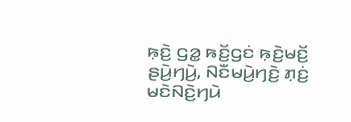ꤒ꤫ꤢꤧ꤬ ꤞꤤ꤭ ꤒꤢꤩ꤬ꤞꤢꤦ ꤒ꤫ꤢꤧ꤬ꤗꤢꤩ꤬ ꤔꤣꤧ꤬ꤚꤣꤧ꤬, ꤡꤢꤪꤗꤣꤧ꤬ꤚꤢꤧ꤬ ꤊ꤫ꤢꤦ꤬ ꤗꤢꤧꤡꤢꤧ꤬ꤚꤣꤧ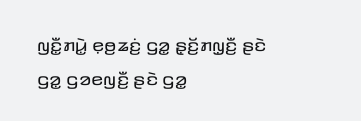ꤜꤢꤪ꤭ꤊꤣꤧ꤭ ꤕ꤫ꤥ꤬ꤘꤢꤦ꤬ ꤞꤤ꤭ ꤔ꤫ꤢꤩ꤬ꤊꤜ꤫ꤢꤪ꤬ ꤔꤢꤧ ꤞꤤ꤭ ꤞꤤꤕꤜꤢꤪ꤬ ꤔꤢꤧ ꤞꤤ꤭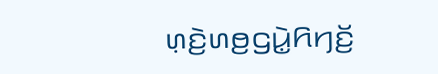ꤛ꤫ꤢꤧ꤬ꤛꤥ꤬ꤞꤣꤧ꤭ꤖꤚꤢꤩ꤬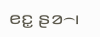ꤕꤢ꤭ ꤔꤤ꤮꤯